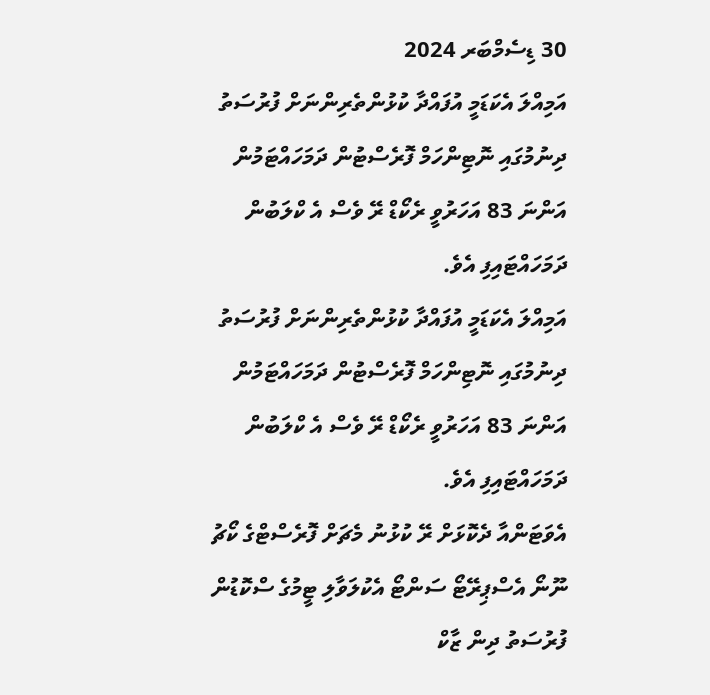30 ޑިސެމްބަރ 2024
އަމިއްލަ އެކަޑަމީ އުފައްދާ ކުޅުންތެރިންނަށް ފުރުސަތު ދިނުމުގައި ނޮޓިންހަމް ފޮރެސްޓުން ދަމަހައްޓަމުން އަންނަ 83 އަހަރުވީ ރެކޯޑް ރޭ ވެސް އެ ކްލަބުން ދަމަހައްޓައިފި އެވެ.
އަމިއްލަ އެކަޑަމީ އުފައްދާ ކުޅުންތެރިންނަށް ފުރުސަތު ދިނުމުގައި ނޮޓިންހަމް ފޮރެސްޓުން ދަމަހައްޓަމުން އަންނަ 83 އަހަރުވީ ރެކޯޑް ރޭ ވެސް އެ ކްލަބުން ދަމަހައްޓައިފި އެވެ.
އެވަޓަންއާ ދެކޮޅަށް ރޭ ކުޅުނު މެޗަށް ފޮރެސްޓްގެ ކޯޗު ނޫނޯ އެސްޕިރޭޓޯ ސަންޓޯ އެކުލަވާލި ޓީމުގެ ސްކޮޑުން ފުރުސަތު ދިން ޒާކް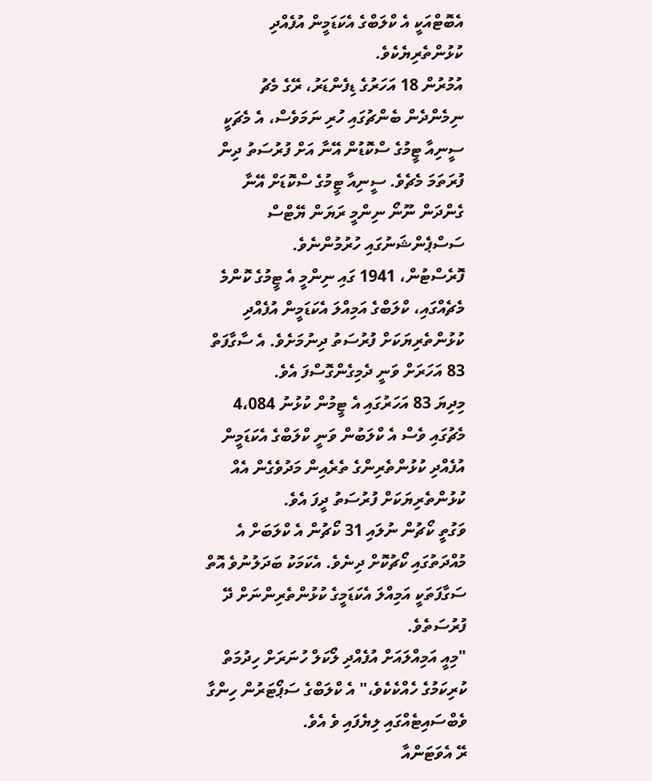އެބޮޓްއަކީ އެ ކްލަބްގެ އެކަޑަމީން އުފެއްދި ކުޅުންތެރިޔެކެވެ.
އުމުރުން 18 އަހަރުގެ ޑިފެންޑަރު، ރޭގެ މެޗު ނިމެންދެން ބެންޗުގައި ހުރި ނަމަވެސް، އެ މެޗަކީ ސީނިއާ ޓީމުގެ ސްކޮޑުން އޭނާ އަށް ފުރުސަތު ދިން ފުރަތަމަ މެޗެވެ. ސީނިއާ ޓީމުގެ ސްކޮޑަށް އޭނާ ގެންދަން ނޫނޯ ނިންމީ ރަޔަން ޔޭޓްސް ސަސްޕެންޝަނުގައި ހުރުމުންނެވެ.
ފޮރެސްޓުން، 1941 ގައި ނިންމީ އެ ޓީމުގެ ކޮންމެ މެޗެއްގައި، ކްލަބްގެ އަމިއްލަ އެކަޑަމީން އުފެއްދި ކުޅުންތެރިޔަކަށް ފުރުސަތު ދިނުމަށެވެ. އެ ސާގާފަތް 83 އަހަރަށް ވަނީ ދެމިގެންގޮސްފަ އެވެ.
މިދިޔަ 83 އަހަރުގައި އެ ޓީމުން ކުޅުނު 4،084 މެޗުގައި ވެސް އެ ކްލަބުން ވަނީ ކްލަބްގެ އެކަޑަމީން އުފެއްދި ކުޅުންތެރިންގެ ތެރެއިން މަދުވެގެން އެއް ކުޅުންތެރިޔަކަށް ފުރުސަތު ދީފަ އެވެ.
ވަގުތީ ކޯޗުން ނުލައި 31 ކޯޗުން އެ ކްލަބަށް އެ މުއްދަތުގައި ކޯޗުކޮށް ދިނެވެ. އެކަމަކު ބަދަލުނުވެ އޮތް ސަގާފަތަކީ އަމިއްލަ އެކަޑަމީގެ ކުޅުންތެރިންނަށް ދޭ ފުރުސަތެވެ.
"މިއީ އަމިއްލައަށް އުފެއްދި ލޯކަލް ހުނަރަށް ހިދުމަތް ކުރިކަމުގެ ހެއްކެކެވެ،" އެ ކްލަބްގެ ސަޕޯޓަރުން ހިންގާ ވެބްސައިޓެއްގައި ލިޔެފައި ވެ އެވެ.
ރޭ އެވަޓަންއާ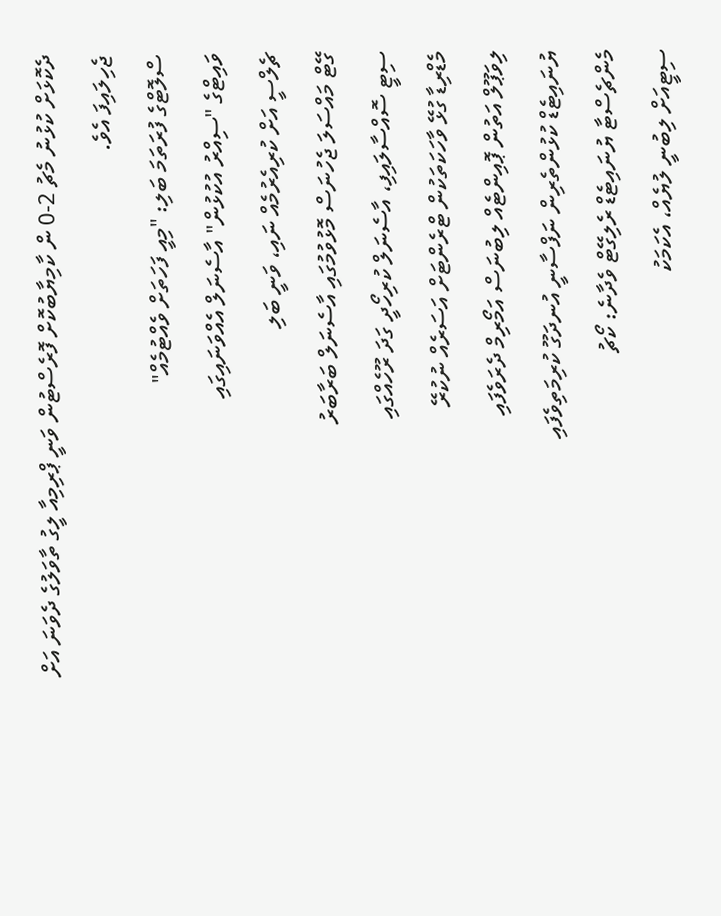ދެކޮޅަށް ކުޅުނު މެޗު 2-0 ން ކާމިޔާބުކޮށް ފޮރެސްޓުން ވަނީ ޕްރިމިއާ ލީގު ތާވަލުގެ ދެވަނަ އަށް ޖެހިލައިފަ އެވެ.
ސްލޮޓްގެ ފުރަތަމަ ބަލި: "މިއީ ފަހަތަށް ވެއްޓުމެއް"
ވައިޓްގެ "ސިއްރު އުކުޅުން" އާސެނަލް އެއްވަނައިގައި
ޗެލްސީ އަށް ކުރިއެރުމެއް ނައި، ވަނީ ބަލި
ގޭޓް މައްސަލަ ޖެހުނަސް މޮޅުވުމުގައި އާސެނަލް ބަރާބަރު
ސިޓީ ސޮއްސާލައިފި، އާސެނަލް ކުރިހޯދީ ގަދަ ރޫހެއްގައި
މެޑްރިޑާ ގުޅޭ ވާހަކަތަކުން ޓްރެންޓަށް އަސަރެއް ނުކުރޭ
ލިވަޕޫލް އަތުން ޕޮއިންޓެއް ލިބުނަސް އަމޯރިމް ދެރަވެފައި
ޔުނައިޓެޑް ކުޅުންތެރިން ނަފްސާނީ އުނދަގޫ ކުރިމަތިވެފައި
މެންޗެސްޓާ ޔުނައިޓެޑް ރެލިގޭޓް ވެދާނެ: ކޯޗު
ސިޓީއަށް ލިބުނީ ލުޔެއް، އެކަމަކު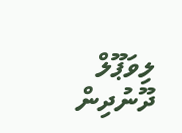ލިވަޕޫލް ދޫނުދިން